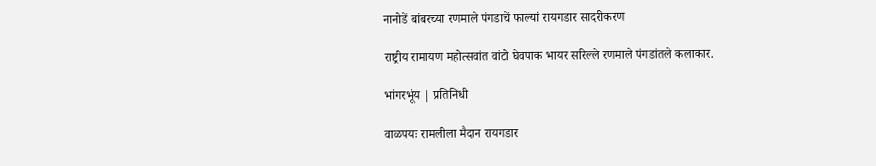नानोडें बांबरच्या रणमाले पंगडाचें फाल्यां रायगडार सादरीकरण

राष्ट्रीय रामायण महोत्सवांत वांटो घेवपाक भायर सरिल्ले रणमाले पंगडांतले कलाकार.

भांगरभूंय | प्रतिनिधी

वाळपयः रामलीला मैदान रायगडार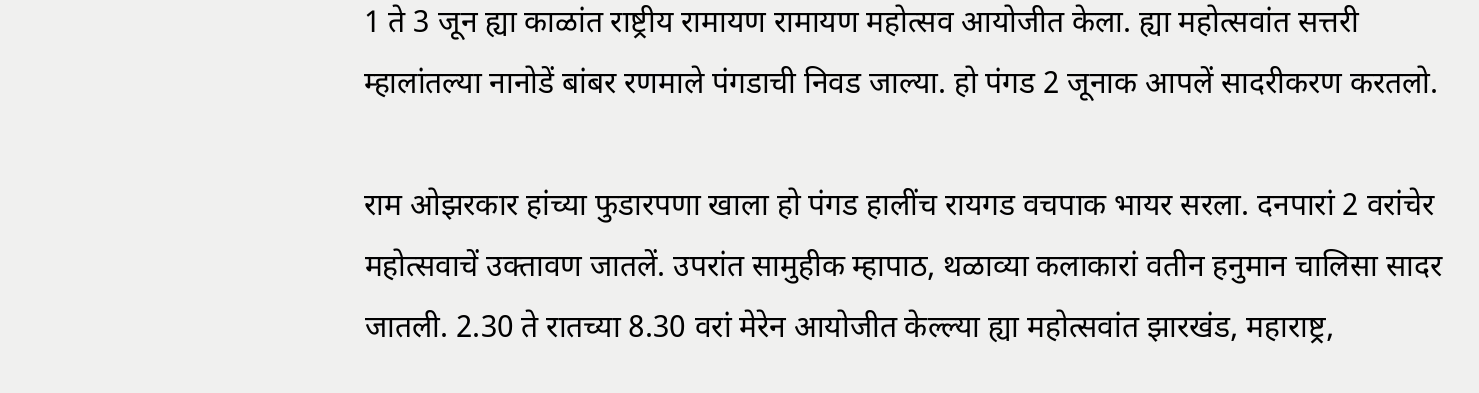1 ते 3 जून ह्या काळांत राष्ट्रीय रामायण रामायण महोत्सव आयोजीत केला. ह्या महोत्सवांत सत्तरी म्हालांतल्या नानोडें बांबर रणमाले पंगडाची निवड जाल्या. हो पंगड 2 जूनाक आपलें सादरीकरण करतलो.

राम ओझरकार हांच्या फुडारपणा खाला हो पंगड हालींच रायगड वचपाक भायर सरला. दनपारां 2 वरांचेर महोत्सवाचें उक्तावण जातलें. उपरांत सामुहीक म्हापाठ, थळाव्या कलाकारां वतीन हनुमान चालिसा सादर जातली. 2.30 ते रातच्या 8.30 वरां मेरेन आयोजीत केल्ल्या ह्या महोत्सवांत झारखंड, महाराष्ट्र,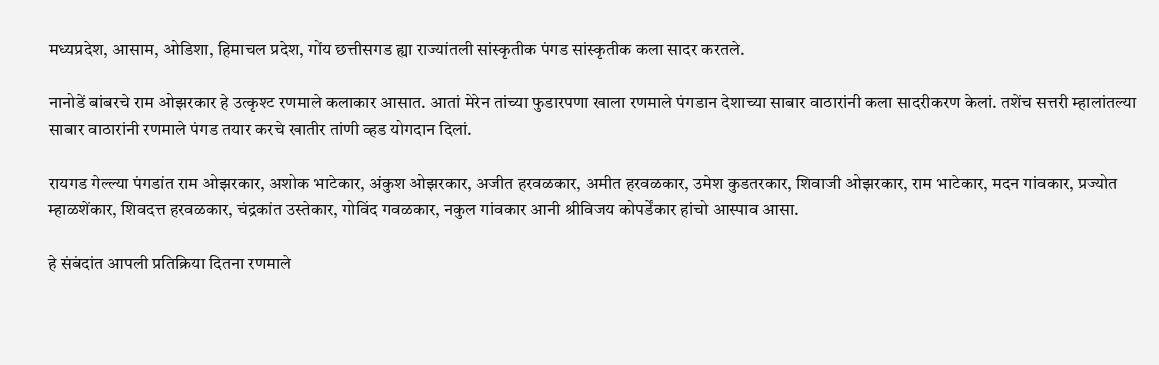मध्यप्रदेश, आसाम, ओडिशा, हिमाचल प्रदेश, गोंय छत्तीसगड ह्या राज्यांतली सांस्कृतीक पंगड सांस्कृतीक कला सादर करतले.

नानोडें बांबरचे राम ओझरकार हे उत्कृश्ट रणमाले कलाकार आसात. आतां मेरेन तांच्या फुडारपणा खाला रणमाले पंगडान देशाच्या साबार वाठारांनी कला सादरीकरण केलां. तशेंच सत्तरी म्हालांतल्या साबार वाठारांनी रणमाले पंगड तयार करचे खातीर तांणी व्हड योगदान दिलां.

रायगड गेल्ल्या पंगडांत राम ओझरकार, अशोक भाटेकार, अंकुश ओझरकार, अजीत हरवळकार, अमीत हरवळकार, उमेश कुडतरकार, शिवाजी ओझरकार, राम भाटेकार, मदन गांवकार, प्रज्योत म्हाळशेंकार, शिवदत्त हरवळकार, चंद्रकांत उस्तेकार, गोविंद गवळकार, नकुल गांवकार आनी श्रीविजय कोपर्डेंकार हांचो आस्पाव आसा.

हे संबंदांत आपली प्रतिक्रिया दितना रणमाले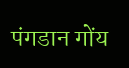पंगडान गोंय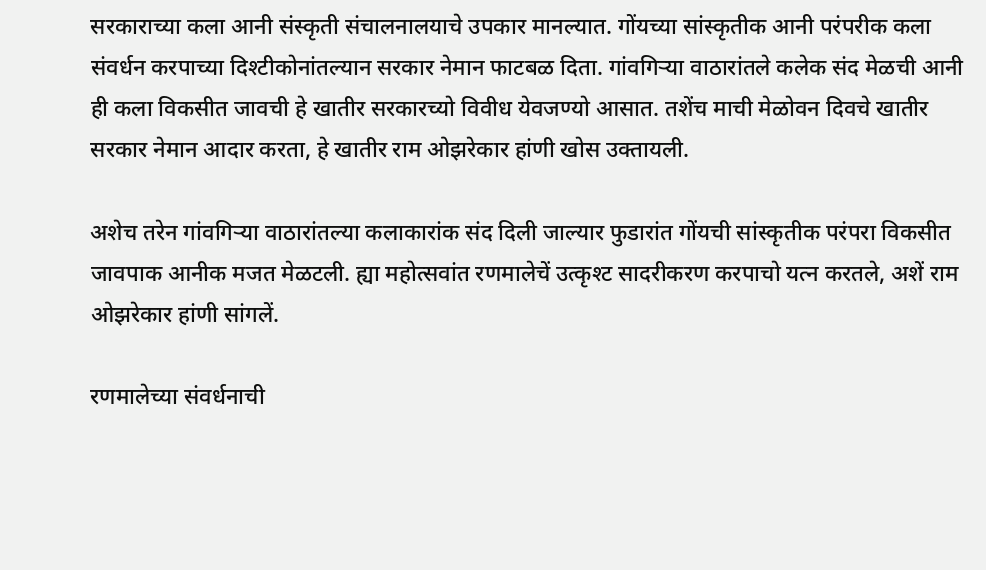सरकाराच्या कला आनी संस्कृती संचालनालयाचे उपकार मानल्यात. गोंयच्या सांस्कृतीक आनी परंपरीक कला संवर्धन करपाच्या दिश्टीकोनांतल्यान सरकार नेमान फाटबळ दिता. गांवगिऱ्या वाठारांतले कलेक संद मेळची आनी ही कला विकसीत जावची हे खातीर सरकारच्यो विवीध येवजण्यो आसात. तशेंच माची मेळोवन दिवचे खातीर सरकार नेमान आदार करता, हे खातीर राम ओझरेकार हांणी खोस उक्तायली.

अशेच तरेन गांवगिऱ्या वाठारांतल्या कलाकारांक संद दिली जाल्यार फुडारांत गोंयची सांस्कृतीक परंपरा विकसीत जावपाक आनीक मजत मेळटली. ह्या महोत्सवांत रणमालेचें उत्कृश्ट सादरीकरण करपाचो यत्न करतले, अशें राम ओझरेकार हांणी सांगलें.

रणमालेच्या संवर्धनाची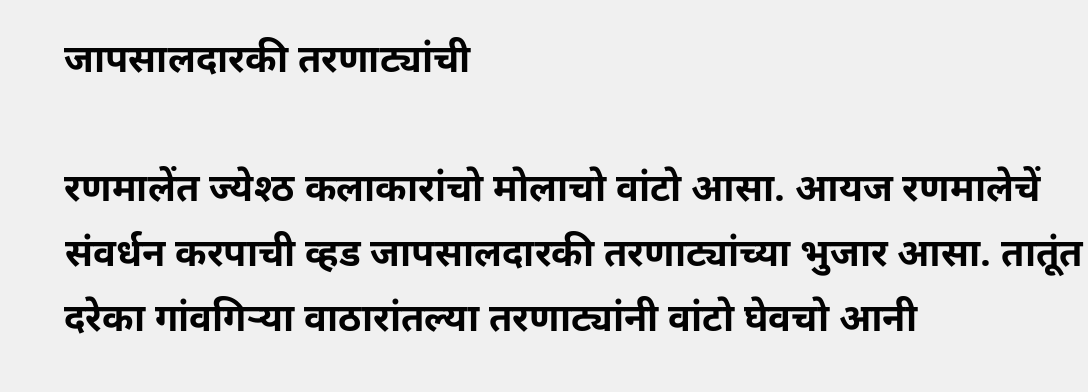जापसालदारकी तरणाट्यांची

रणमालेंत ज्येश्ठ कलाकारांचो मोलाचो वांटो आसा. आयज रणमालेचें संवर्धन करपाची व्हड जापसालदारकी तरणाट्यांच्या भुजार आसा. तातूंत दरेका गांवगिऱ्या वाठारांतल्या तरणाट्यांनी वांटो घेवचो आनी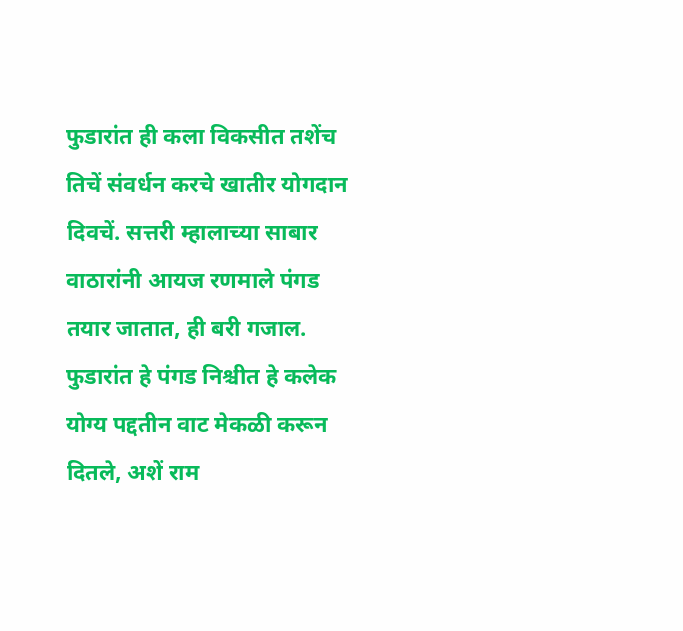फुडारांत ही कला विकसीत तशेंच तिचें संवर्धन करचे खातीर योगदान दिवचें. सत्तरी म्हालाच्या साबार वाठारांनी आयज रणमाले पंगड तयार जातात, ही बरी गजाल. फुडारांत हे पंगड निश्चीत हे कलेक योग्य पद्दतीन वाट मेकळी करून दितले, अशें राम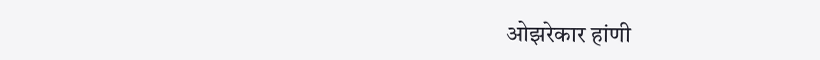ओझरेकार हांणी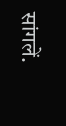सांगलें.